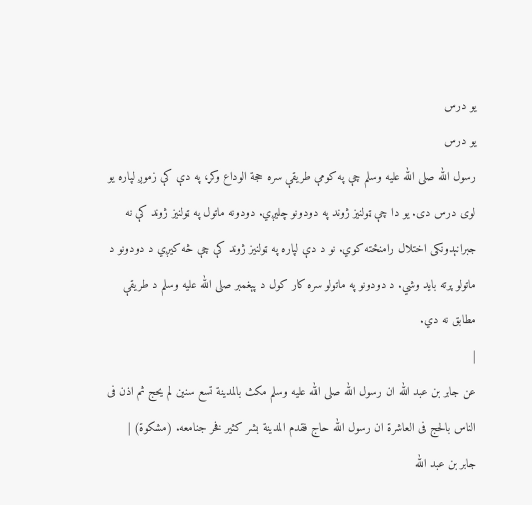یو درس
یو درس
رسول الله صلى الله عليه وسلم چې په کومې طریقې سره حجة الوداع وکړ، په دې کې زموږ لپاره یو لوی درس دی. یو دا چې ټولنیز ژوند په دودونو چلیږي. دودونه ماتول په ټولنیز ژوند کې نه جبرانېدونکی اختلال رامنځته کوي. نو د دې لپاره په ټولنیز ژوند کې چې څه کیږي د دودونو د ماتولو پرته باید وشي. د دودونو په ماتولو سره کار کول د پېغمبر صلى الله عليه وسلم د طریقې مطابق نه دي.
|
عن جابر بن عبد الله ان رسول الله صلى الله عليه وسلم مكث بالمدینة تسع سنین لم یحج ثم اذن فی الناس بالحج فی العاشرة ان رسول الله حاج فقدم المدینة بشر كثیر فخر جنامعه. (مشكوة) |
جابر بن عبد الله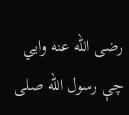رضی الله عنه وايي چې رسول الله صلى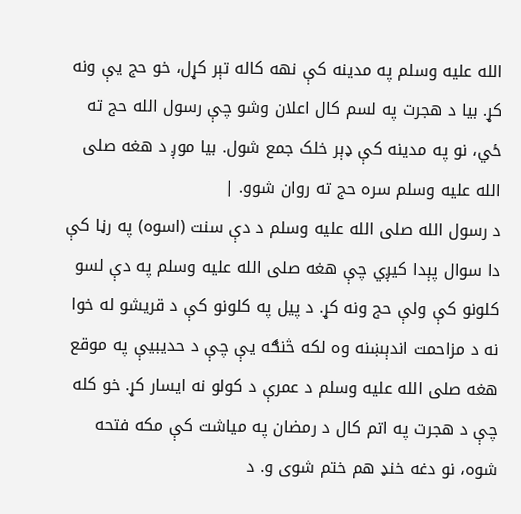الله عليه وسلم په مدینه کې نهه کاله تېر کړل، خو حج یې ونه کړ. بیا د هجرت په لسم کال اعلان وشو چې رسول الله حج ته ځي، نو په مدینه کې ډېر خلک جمع شول. بیا موږ د هغه صلى الله عليه وسلم سره حج ته روان شوو. |
د رسول الله صلى الله عليه وسلم د دې سنت (اسوه) په رڼا کې دا سوال پېدا کیږي چې هغه صلى الله عليه وسلم په دې لسو کلونو کې ولې حج ونه کړ. د پيل په کلونو کې د قریشو له خوا نه د مزاحمت اندېښنه وه لکه څنګه یې چې د حدیبیې په موقع هغه صلى الله عليه وسلم د عمرې د کولو نه ایسار کړ. خو کله چې د هجرت په اتم کال د رمضان په میاشت کې مکه فتحه شوه، نو دغه خنډ هم ختم شوی و. د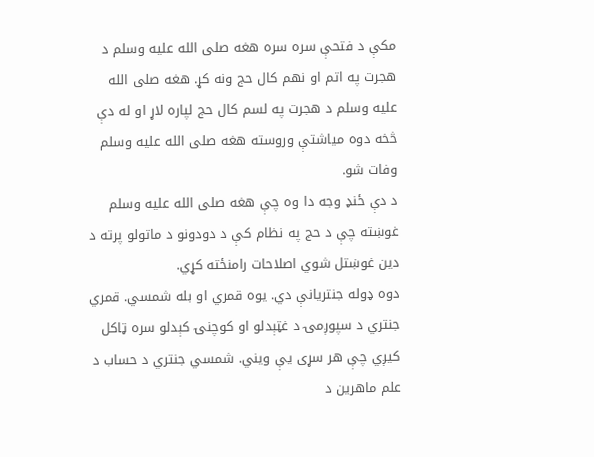مکې د فتحې سره سره هغه صلى الله عليه وسلم د هجرت په اتم او نهم کال حج ونه کړ. هغه صلى الله عليه وسلم د هجرت په لسم کال حج لپاره لاړ او له دې څخه دوه میاشتې وروسته هغه صلى الله عليه وسلم وفات شو.
د دې ځنډ وجه دا وه چې هغه صلى الله عليه وسلم غوښته چې د حج په نظام کې د دودونو د ماتولو پرته د دین غوښتل شوي اصلاحات رامنځته کړي.
دوه ډوله جنتریانې دي. یوه قمري او بله شمسي. قمري جنتري د سپوږمۍ د غټېدلو او کوچنۍ کېدلو سره ټاکل کیږي چې هر سړی یې ویني. شمسي جنتري د حساب د علم ماهرین د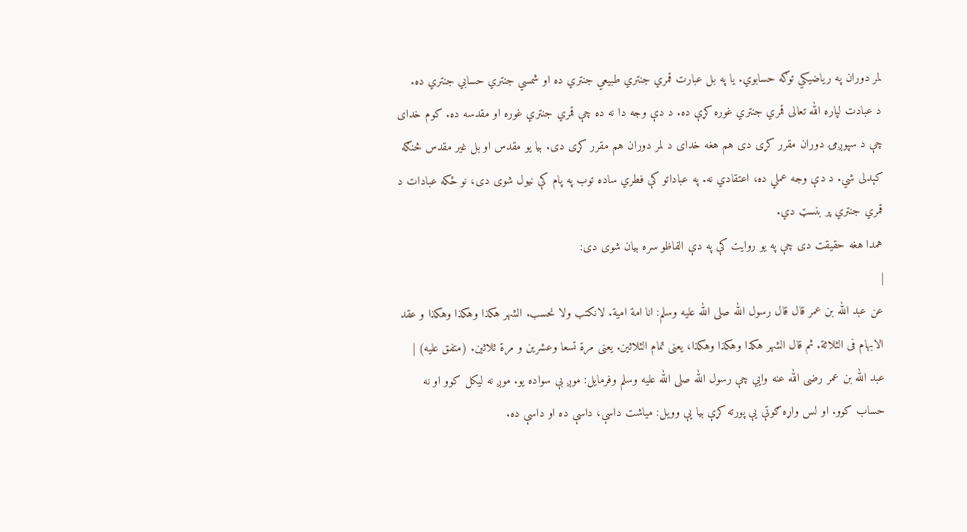لمر دوران په ریاضیکي توګه حسابوي. یا په بل عبارت قمري جنتري طبیعي جنتري ده او شمسي جنتري حسابي جنتري ده.
د عبادت لپاره الله تعالی قمري جنتري غوره کړې ده. د دې وجه دا نه ده چې قمري جنتري غوره او مقدسه ده. کوم خدای چې د سپوږمۍ دوران مقرر کړی دی هم هغه خدای د لمر دوران هم مقرر کړی دی. بیا یو مقدس او بل غیر مقدس څنګه کېدلی شي. د دې وجه عملي ده، اعتقادي نه. په عباداتو کې فطري ساده توب په پام کې نیول شوی دی، نو ځکه عبادات د قمري جنتري پر بنسټ دي.
همدا هغه حقیقت دی چې په یو روایت کې په دې الفاظو سره بیان شوی دی:
|
عن عبد الله بن عمر قال قال رسول الله صلى الله عليه وسلم: انا امة امیة. لانكتب ولا نحسب. الشهر هكذا وهكذا وهكذا و عقد الابهام فی الثلاثة. ثم قال الشهر هكذا وهكذا وهكذا، یعنی تمام الثلاثین. یعنی مرة تسعا وعشرین و مرة ثلاثین. (متفق علیه) |
عبد الله بن عمر رضی الله عنه وايي چې رسول الله صلى الله عليه وسلم وفرمایل: موږ بې سواده یو. موږ نه لیکل کوو او نه حساب کوو. او لس واړه ګوتې یې پورته کړې بیا یې وویل: میاشت داسې، داسې ده او داسې ده.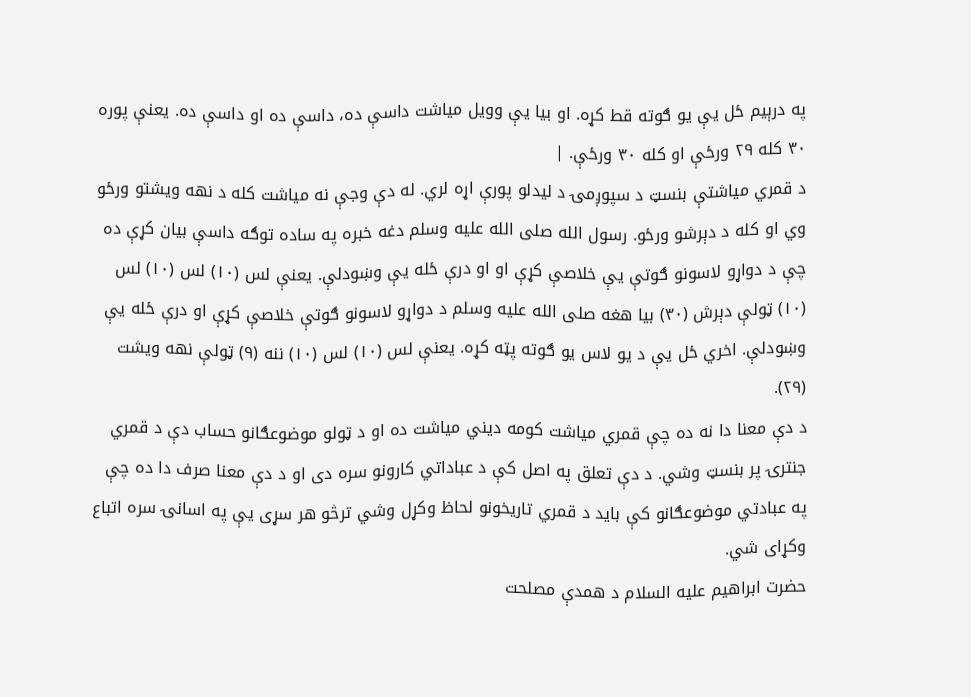په درېیم ځل یې یو ګوته قط کړه. او بیا یې وویل میاشت داسې ده، داسې ده او داسې ده. یعنې پوره ۳۰ کله ۲۹ ورځې او کله ۳۰ ورځې. |
د قمري میاشتې بنسټ د سپوږمۍ د لیدلو پورې اړه لري. له دې وجې نه میاشت کله د نهه ویشتو ورځو وي او کله د دېرشو ورځو. رسول الله صلى الله عليه وسلم دغه خبره په ساده توګه داسې بیان کړې ده چې د دواړو لاسونو ګوتې یې خلاصې کړې او او درې ځله یې وښودلې. یعنې لس (۱۰) لس (۱۰) لس (۱۰) ټولې دېرش (۳۰) بیا هغه صلى الله عليه وسلم د دواړو لاسونو ګوتې خلاصې کړې او درې ځله یې وښودلې. اخري ځل یې د یو لاس یو ګوته پټه کړه. یعنې لس (۱۰) لس (۱۰) ننه (۹) ټولې نهه ویشت (۲۹).
د دې معنا دا نه ده چې قمري میاشت کومه دیني میاشت ده او د ټولو موضوعګانو حساب دې د قمري جنترۍ پر بنسټ وشي. د دې تعلق په اصل کې د عباداتي کارونو سره دی او د دې معنا صرف دا ده چې په عبادتي موضوعګانو کې باید د قمري تاریخونو لحاظ وکړل وشي ترڅو هر سړی يې په اسانۍ سره اتباع وکړای شي.
حضرت ابراهیم علیه السلام د همدې مصلحت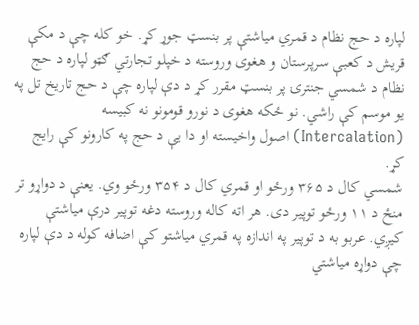لپاره د حج نظام د قمري میاشتې پر بنسټ جوړ کړ. خو کله چې د مکې قریش د کعبې سرپرستان و هغوی وروسته د خپلو تجارتي ګټو لپاره د حج نظام د شمسي جنترۍ پر بنسټ مقرر کړ د دې لپاره چې د حج تاریخ تل په یو موسم کې راشي. نو ځکه هغوی د نورو قومونو نه کبیسه (Intercalation) اصول واخیسته او دا یې د حج په کارونو کې رایج کړ.
شمسي کال د ۳۶۵ ورځو او قمري کال د ۳۵۴ ورځو وي. یعنې د دواړو تر منځ د ۱۱ ورځو توپیر دی. هر اته کاله وروسته دغه توپیر درې میاشتې کیږي. عربو به د توپیر په اندازه په قمري میاشتو کې اضافه کوله د دې لپاره چې دواړه میاشتي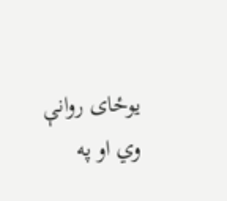یوځای روانې وي او په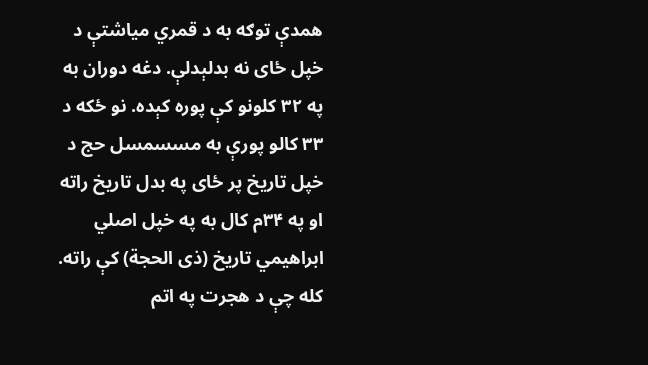همدې توګه به د قمري میاشتې د خپل ځای نه بدلېدلې. دغه دوران به په ۳۲ کلونو کې پوره کېده. نو ځکه د ۳۳ کالو پورې به مسسمسل حج د خپل تاریخ پر ځای په بدل تاریخ راته او په ۳۴م کال به په خپل اصلي ابراهیمي تاریخ (ذی الحجة) کې راته.
کله چې د هجرت په اتم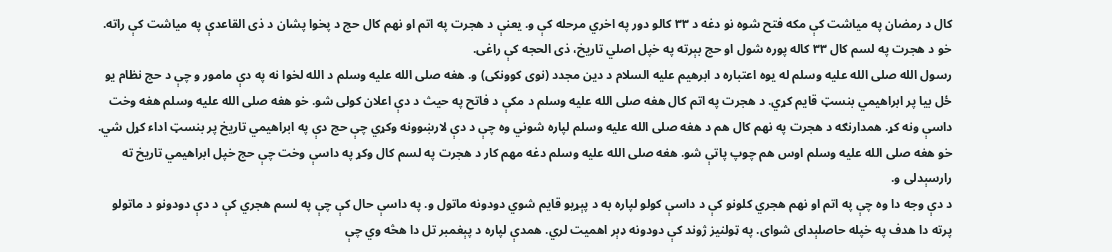کال د رمضان په میاشت کې مکه فتح شوه نو دغه د ۳۳ کالو دور په اخري مرحله کې و. یعنې د هجرت په اتم او نهم کال حج د پخوا پشان د ذی القاعدې په میاشت کې راته. خو د هجرت په لسم کال ۳۳ کاله پوره شول او حج بېرته په خپل اصلي تاریخ، ذی الحجه کې راغی.
رسول الله صلى الله عليه وسلم له یوه اعتباره د ابرهیم علیه السلام د دین مجدد (نوی کوونکی) و. هغه صلى الله عليه وسلم د الله لخوا نه په دې مامور و چې د حج نظام یو ځل بیا پر ابراهیمي بنسټ قایم کړي. د هجرت په اتم کال هغه صلى الله عليه وسلم د مکې د فاتح په حیث د دې اعلان کولی شو. خو هغه صلى الله عليه وسلم هغه وخت داسې ونه کړ. همدارنګه د هجرت په نهم کال هم د هغه صلى الله عليه وسلم لپاره شوني وه چې د دې لارښوونه وکړي چې حج دې په ابراهیمي تاریخ پر بنسټ اداء کړل شي. خو هغه صلى الله عليه وسلم اوس هم چوپ پاتې شو. هغه صلى الله عليه وسلم دغه مهم کار د هجرت په لسم کال وکړ په داسې وخت چې حج خپل ابراهیمي تاریخ ته رارسېدلی و.
د دې وجه دا وه چې په اتم او نهم هجري کلونو کې د داسې کولو لپاره به د پېړیو قایم شوي دودونه ماتول و. په داسې حال کې چې په لسم هجري کې د دې دودونو د ماتولو پرته دا هدف په خپله حاصلېدای شوای. په ټولنیز ژوند کې دودونه ډېر اهمیت لري. همدې لپاره د پېغمبر تل دا هڅه وي چې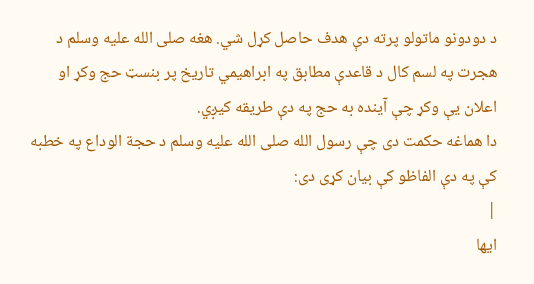د دودونو ماتولو پرته دې هدف حاصل کړل شي. هغه صلى الله عليه وسلم د هجرت په لسم کال د قاعدې مطابق په ابراهیمي تاریخ پر بنسټ حج وکړ او اعلان یې وکړ چې آینده به حج په دې طریقه کیږي.
دا هماغه حکمت دی چې رسول الله صلى الله عليه وسلم د حجة الوداع په خطبه کې په دې الفاظو کې بیان کړی دی:
|
ایها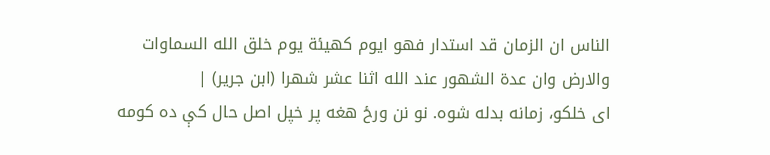الناس ان الزمان قد استدار فهو ایوم كهیئة یوم خلق الله السماوات والارض وان عدة الشهور عند الله اثنا عشر شهرا (ابن جریر) |
ای خلکو، زمانه بدله شوه. نو نن ورځ هغه پر خپل اصل حال کې ده کومه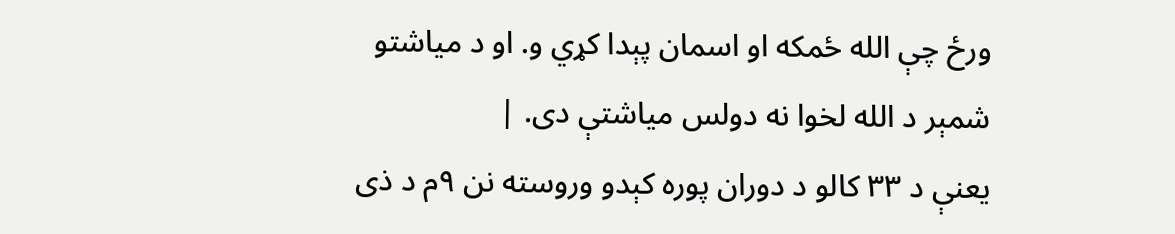ورځ چې الله ځمکه او اسمان پېدا کړي و. او د میاشتو شمېر د الله لخوا نه دولس میاشتې دی. |
یعنې د ۳۳ کالو د دوران پوره کېدو وروسته نن ۹م د ذی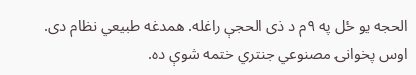الحجه یو ځل په ۹م د ذی الحجې راغله. همدغه طبیعي نظام دی. اوس پخوانۍ مصنوعي جنتري ختمه شوې ده.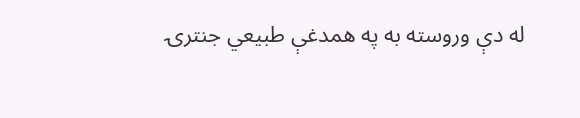له دې وروسته به په همدغې طبیعي جنترۍ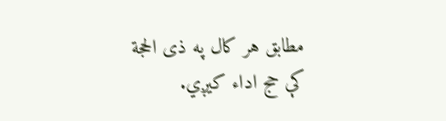مطابق هر کال په ذی الحجة کې حج اداء کیږي.